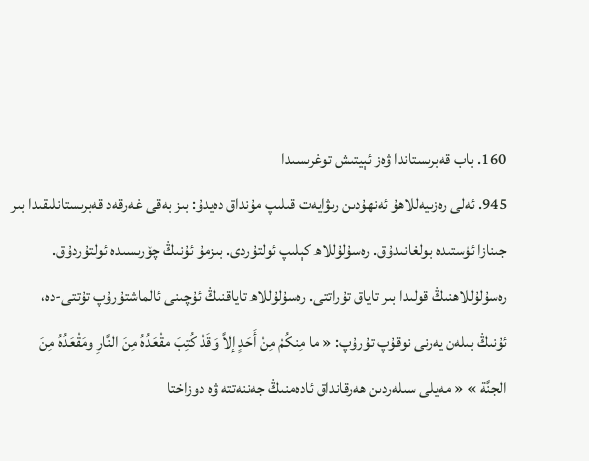160. باب قەبرىستاندا ۋەز ئېيتىش توغرىسىدا
945. ئەلى رەزىيەللاھۇ ئەنھۇدىن رىۋايەت قىلىپ مۇنداق دەيدۇ: بىز بەقى غەرقەد قەبرىستانلىقىدا بىر جىنازا ئۈستىدە بولغانىدۇق. رەسۇلۇللاھ كېلىپ ئولتۇردى. بىزمۇ ئۇنىڭ چۆرىسىدە ئولتۇردۇق. رەسۇلۇللاھنىڭ قولىدا بىر تاياق تۇراتتى. رەسۇلۇللاھ تاياقنىڭ ئۇچىنى ئالماشتۇرۇپ تۇتتى-دە، ئۇنىڭ بىلەن يەرنى نوقۇپ تۇرۇپ: « ما مِنكُمْ مِنْ أَحَدٍ إلاَّ وَقَدْ كُتِبَ مقْعَدُهُ مِنَ النَّارِ ومَقْعَدُهُ مِنَ الجنَّة » « مەيلى سىلەردىن ھەرقانداق ئادەمنىڭ جەننەتتە ۋە دوزاختا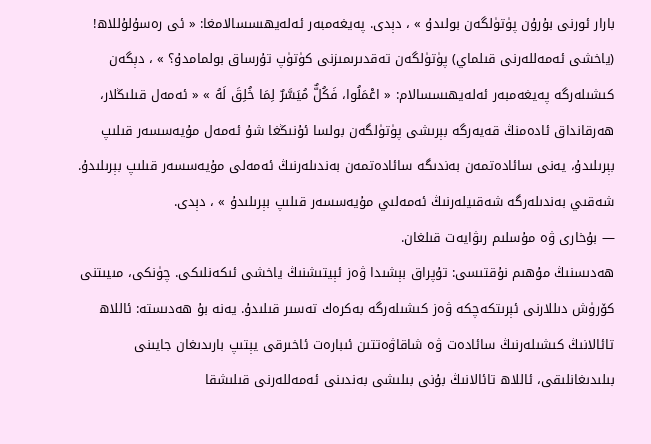بارار ئورنى بۇرۇن پۈتۈلگەن بولىدۇ » ، دېدى. پەيغەمبەر ئەلەيھىسسالامغا: « ئى رەسۇلۇللاھ! (ياخشى ئەمەللەرنى قىلماي) پۈتۈلگەن تەقدىرىمىزنى كۈتۈپ تۇرساق بولمامدۇ؟ » ، دېگەن كىشىلەرگە پەيغەمبەر ئەلەيھىسسالام: « اعْمَلُوا، فَكُلٌّ مُيَسَّرٌ لِمَا خُلِقَ لَهُ » « ئەمەل قىلىڭلار، ھەرقانداق ئادەمنڭ قەيەرگە بېرىشى پۈتۈلگەن بولسا ئۇنىڭغا شۇ ئەمەل مۇيەسسەر قىلىپ بېرىلىدۇ، يەنى سائادەتمەن بەندىگە سائادەتمەن بەندىلەرنىڭ ئەمەلى مۇيەسسەر قىلىپ بېرىلىدۇ. شەقىي بەندىلەرگە شەقىيلەرنىڭ ئەمەلىي مۇيەسسەر قىلىپ بېرىلىدۇ » ، دېدى.
― بۇخارى ۋە مۇسلىم رىۋايەت قىلغان.
ھەدىسنىڭ مۇھىم نۇقتىسى: تۇپراق بېشىدا ۋەز ئېيتىشنىڭ ياخشى ئىكەنلىكى. چۈنكى، مىيىتنى كۆرۈش دىللارنى ئېرىتكەچكە ۋەز كىشىلەرگە بەكرەك تەسىر قىلىدۇ. يەنە بۇ ھەدىستە: ئاللاھ تائالانىڭ كىشىلەرنىڭ سائادەت ۋە شاقاۋەتتىن ئىبارەت ئاخىرقى يېتىپ بارىدىغان جايىنى بىلىدىغانلىقى، ئاللاھ تائالانىڭ بۇنى بىلىشى بەندىنى ئەمەللەرنى قىلىشقا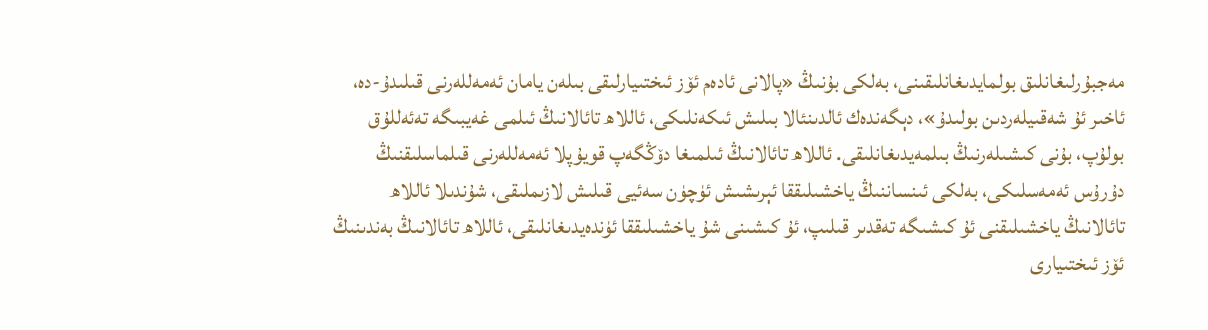مەجبۇرلىغانلىق بولمايدىغانلىقىنى، بەلكى بۇنىڭ «پالانى ئادەم ئۆز ئىختىيارلىقى بىلەن يامان ئەمەللەرنى قىلىدۇ-دە، ئاخىر ئۇ شەقىيلەردىن بولىدۇ»، دېگەندەك ئالدىنئالا بىلىش ئىكەنلىكى، ئاللاھ تائالانىڭ ئىلمى غەيبىگە تەئەللۇق بولۇپ، بۇنى كىشىلەرنىڭ بىلمەيدىغانلىقى. ئاللاھ تائالانىڭ ئىلمىغا دۆڭگەپ قويۇپلا ئەمەللەرنى قىلماسلىقنىڭ دۇرۇس ئەمەسلىكى، بەلكى ئىنساننىڭ ياخشىلىققا ئېرىشىش ئۈچۈن سەئيى قىلىش لازىملىقى، شۇندىلا ئاللاھ تائالانىڭ ياخشىلىقنى ئۇ كىشىگە تەقدىر قىلىپ، ئۇ كىشىنى شۇ ياخشىلىققا ئۈندەيدىغانلىقى، ئاللاھ تائالانىڭ بەندىنىڭ ئۆز ئىختىيارى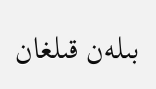بىلەن قىلغان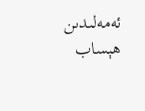ئەمەلىدىن ھېساب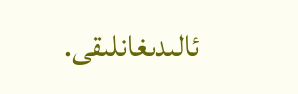ئالىدىغانلىقى.